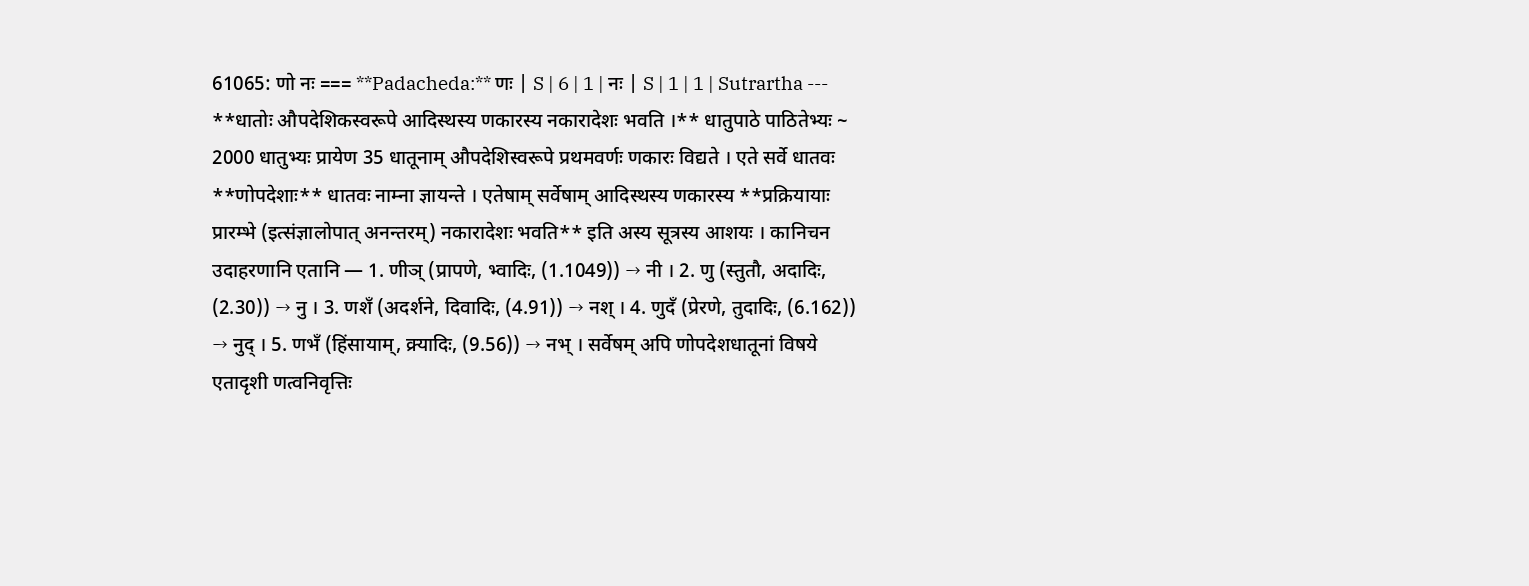61065: णो नः === **Padacheda:** णः | S | 6 | 1 | नः | S | 1 | 1 | Sutrartha --- **धातोः औपदेशिकस्वरूपे आदिस्थस्य णकारस्य नकारादेशः भवति ।** धातुपाठे पाठितेभ्यः ~ 2000 धातुभ्यः प्रायेण 35 धातूनाम् औपदेशिस्वरूपे प्रथमवर्णः णकारः विद्यते । एते सर्वे धातवः **णोपदेशाः** धातवः नाम्ना ज्ञायन्ते । एतेषाम् सर्वेषाम् आदिस्थस्य णकारस्य **प्रक्रियायाः प्रारम्भे (इत्संज्ञालोपात् अनन्तरम्) नकारादेशः भवति** इति अस्य सूत्रस्य आशयः । कानिचन उदाहरणानि एतानि — 1. णीञ् (प्रापणे, भ्वादिः, (1.1049)) → नी । 2. णु (स्तुतौ, अदादिः, (2.30)) → नु । 3. णशँ (अदर्शने, दिवादिः, (4.91)) → नश् । 4. णुदँ (प्रेरणे, तुदादिः, (6.162)) → नुद् । 5. णभँ (हिंसायाम्, क्र्यादिः, (9.56)) → नभ् । सर्वेषम् अपि णोपदेशधातूनां विषये एतादृशी णत्वनिवृत्तिः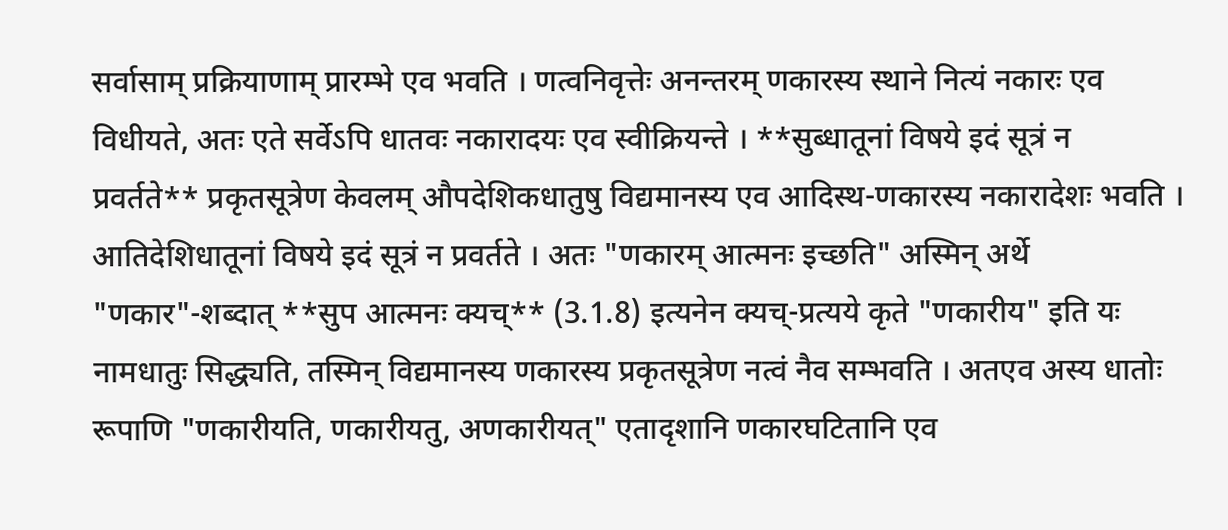सर्वासाम् प्रक्रियाणाम् प्रारम्भे एव भवति । णत्वनिवृत्तेः अनन्तरम् णकारस्य स्थाने नित्यं नकारः एव विधीयते, अतः एते सर्वेऽपि धातवः नकारादयः एव स्वीक्रियन्ते । **सुब्धातूनां विषये इदं सूत्रं न प्रवर्तते** प्रकृतसूत्रेण केवलम् औपदेशिकधातुषु विद्यमानस्य एव आदिस्थ-णकारस्य नकारादेशः भवति । आतिदेशिधातूनां विषये इदं सूत्रं न प्रवर्तते । अतः "णकारम् आत्मनः इच्छति" अस्मिन् अर्थे "णकार"-शब्दात् **सुप आत्मनः क्यच्** (3.1.8) इत्यनेन क्यच्-प्रत्यये कृते "णकारीय" इति यः नामधातुः सिद्ध्यति, तस्मिन् विद्यमानस्य णकारस्य प्रकृतसूत्रेण नत्वं नैव सम्भवति । अतएव अस्य धातोः रूपाणि "णकारीयति, णकारीयतु, अणकारीयत्" एतादृशानि णकारघटितानि एव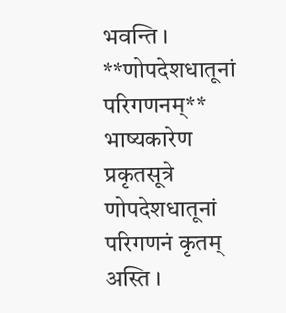भवन्ति । **णोपदेशधातूनां परिगणनम्** भाष्यकारेण प्रकृतसूत्रे णोपदेशधातूनां परिगणनं कृतम् अस्ति ।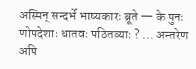अस्मिन् सन्दर्भे भाष्यकारः ब्रूते — के पुनः णोपदेशाः धातवः पठितव्याः ? ... अन्तरेण अपि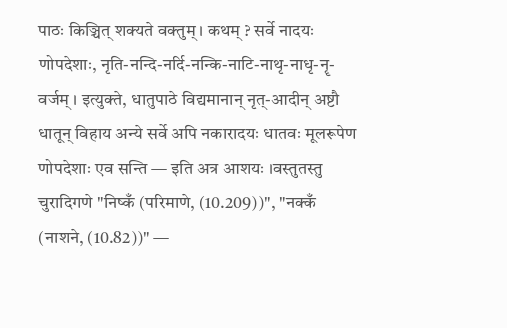पाठः किञ्चित् शक्यते वक्तुम् । कथम् ? सर्वे नादयः णोपदेशाः, नृति-नन्दि-नर्दि-नन्कि-नाटि-नाथृ-नाधृ-नॄ-वर्जम् । इत्युक्ते, धातुपाठे विद्यमानान् नृत्-आदीन् अष्टौ धातून् विहाय अन्ये सर्वे अपि नकारादयः धातवः मूलरूपेण णोपदेशाः एव सन्ति — इति अत्र आशयः ।वस्तुतस्तु चुरादिगणे "निष्कँ (परिमाणे, (10.209))", "नक्कँ (नाशने, (10.82))" —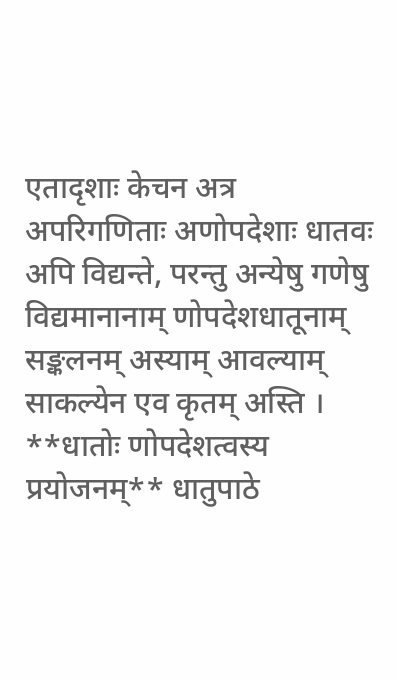एतादृशाः केचन अत्र अपरिगणिताः अणोपदेशाः धातवः अपि विद्यन्ते, परन्तु अन्येषु गणेषु विद्यमानानाम् णोपदेशधातूनाम् सङ्कलनम् अस्याम् आवल्याम् साकल्येन एव कृतम् अस्ति । **धातोः णोपदेशत्वस्य प्रयोजनम्** धातुपाठे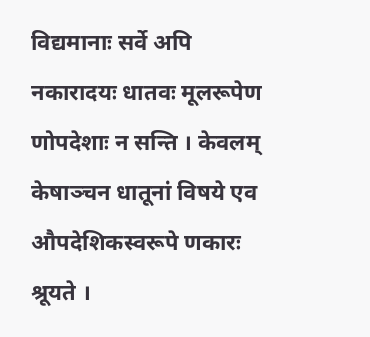विद्यमानाः सर्वे अपि नकारादयः धातवः मूलरूपेण णोपदेशाः न सन्ति । केवलम् केषाञ्चन धातूनां विषये एव औपदेशिकस्वरूपे णकारः श्रूयते ।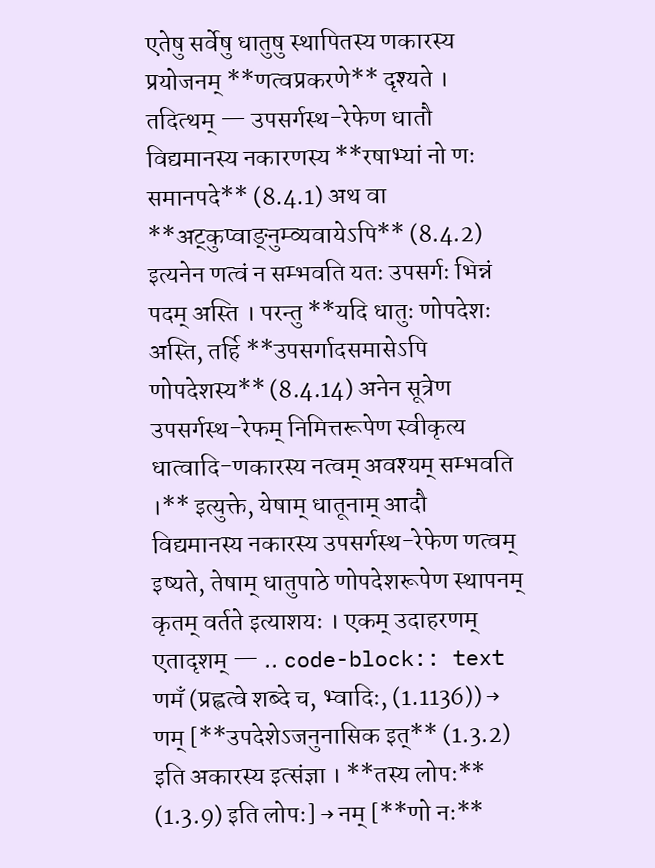एतेषु सर्वेषु धातुषु स्थापितस्य णकारस्य प्रयोजनम् **णत्वप्रकरणे** दृश्यते । तदित्थम् — उपसर्गस्थ-रेफेण धातौ विद्यमानस्य नकारणस्य **रषाभ्यां नो णः समानपदे** (8.4.1) अथ वा **अट्कुप्वाङ्नुम्व्यवायेऽपि** (8.4.2) इत्यनेन णत्वं न सम्भवति यतः उपसर्गः भिन्नं पदम् अस्ति । परन्तु **यदि धातुः णोपदेशः अस्ति, तर्हि **उपसर्गादसमासेऽपि णोपदेशस्य** (8.4.14) अनेन सूत्रेण उपसर्गस्थ-रेफम् निमित्तरूपेण स्वीकृत्य धात्वादि-णकारस्य नत्वम् अवश्यम् सम्भवति ।** इत्युक्ते, येषाम् धातूनाम् आदौ विद्यमानस्य नकारस्य उपसर्गस्थ-रेफेण णत्वम् इष्यते, तेषाम् धातुपाठे णोपदेशरूपेण स्थापनम् कृतम् वर्तते इत्याशयः । एकम् उदाहरणम् एतादृशम् — .. code-block:: text णमँ (प्रह्वत्वे शब्दे च, भ्वादिः, (1.1136)) → णम् [**उपदेशेऽजनुनासिक इत्** (1.3.2) इति अकारस्य इत्संज्ञा । **तस्य लोपः** (1.3.9) इति लोपः] → नम् [**णो नः**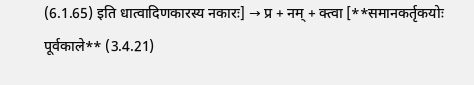(6.1.65) इति धात्वादिणकारस्य नकारः] → प्र + नम् + क्त्वा [**समानकर्तृकयोः पूर्वकाले** (3.4.21)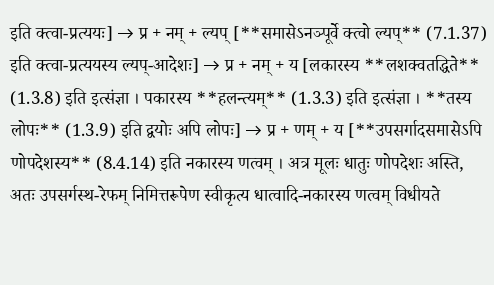इति क्त्वा-प्रत्ययः] → प्र + नम् + ल्यप् [**समासेऽनञ्पूर्वे क्त्वो ल्यप्** (7.1.37) इति क्त्वा-प्रत्ययस्य ल्यप्-आदेशः] → प्र + नम् + य [लकारस्य **लशक्वतद्धिते** (1.3.8) इति इत्संज्ञा । पकारस्य **हलन्त्यम्** (1.3.3) इति इत्संज्ञा । **तस्य लोपः** (1.3.9) इति द्वयोः अपि लोपः] → प्र + णम् + य [**उपसर्गादसमासेऽपि णोपदेशस्य** (8.4.14) इति नकारस्य णत्वम् । अत्र मूलः धातुः णोपदेशः अस्ति, अतः उपसर्गस्थ-रेफम् निमित्तरूपेण स्वीकृत्य धात्वादि-नकारस्य णत्वम् विधीयते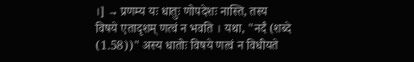।] → प्रणम्य यः धातुः णोपदेशः नास्ति, तस्य विषये एतादृशम् णत्वं न भवति । यथा, "नर्दँ (शब्दे (1.58))" अस्य धातोः विषये णत्वं न विधीयते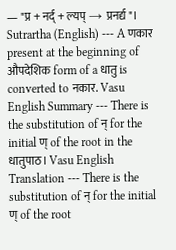— "प्र + नर्द् + ल्यप् → प्रनर्द्य"। Sutrartha (English) --- A णकार present at the beginning of औपदेशिक form of a धातु is converted to नकार. Vasu English Summary --- There is the substitution of न् for the initial ण् of the root in the धातुपाठ। Vasu English Translation --- There is the substitution of न् for the initial ण् of the root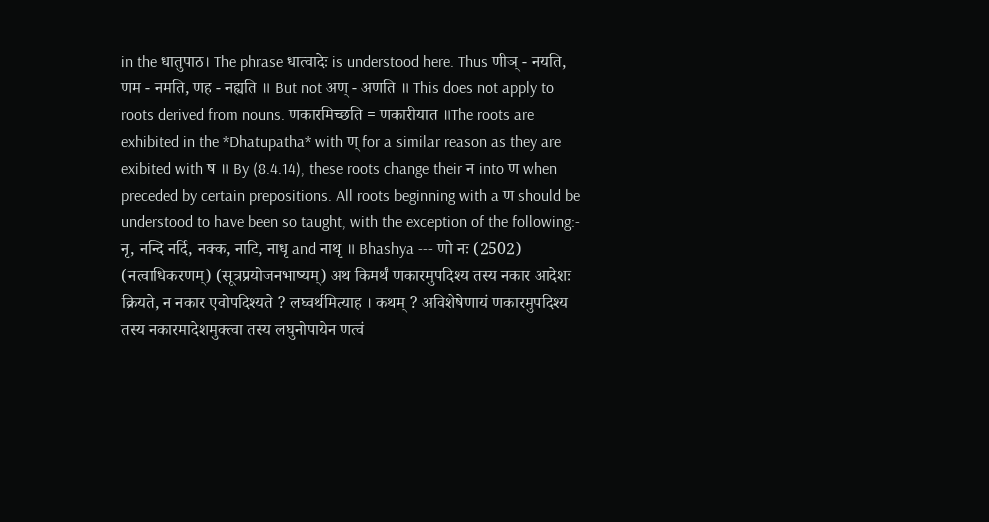in the धातुपाठ। The phrase धात्वादेः is understood here. Thus णीञ् - नयति, णम - नमति, णह - नह्यति ॥ But not अण् - अणति ॥ This does not apply to roots derived from nouns. णकारमिच्छति = णकारीयात ॥The roots are exhibited in the *Dhatupatha* with ण् for a similar reason as they are exibited with ष ॥ By (8.4.14), these roots change their न into ण when preceded by certain prepositions. All roots beginning with a ण should be understood to have been so taught, with the exception of the following:- नृ, नन्दि नर्दि, नक्क, नाटि, नाधृ and नाथृ ॥ Bhashya --- णो नः (2502) (नत्वाधिकरणम्) (सूत्रप्रयोजनभाष्यम्) अथ किमर्थं णकारमुपदिश्य तस्य नकार आदेशः क्रियते, न नकार एवोपदिश्यते ? लघ्वर्थमित्याह । कथम् ? अविशेषेणायं णकारमुपदिश्य तस्य नकारमादेशमुक्त्वा तस्य लघुनोपायेन णत्वं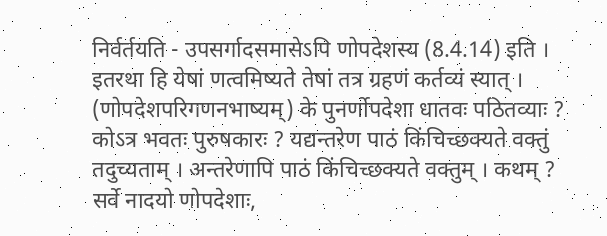निर्वर्तयति - उपसर्गादसमासेऽपि णोपदेशस्य (8.4.14) इति । इतरथा हि येषां णत्वमिष्यते तेषां तत्र ग्रहणं कर्तव्यं स्यात् । (णोपदेशपरिगणनभाष्यम्) के पुनर्णोपदेशा धातवः पठितव्याः ? कोऽत्र भवतः पुरुषकारः ? यद्यन्तरेण पाठं किंचिच्छक्यते वक्तुं तदुच्यताम् । अन्तरेणापि पाठं किंचिच्छक्यते वक्तुम् । कथम् ? सर्वे नादयो णोपदेशाः,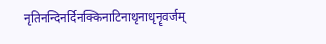नृतिनन्दिनर्दिनक्किनाटिनाथृनाधृनॄवर्जम्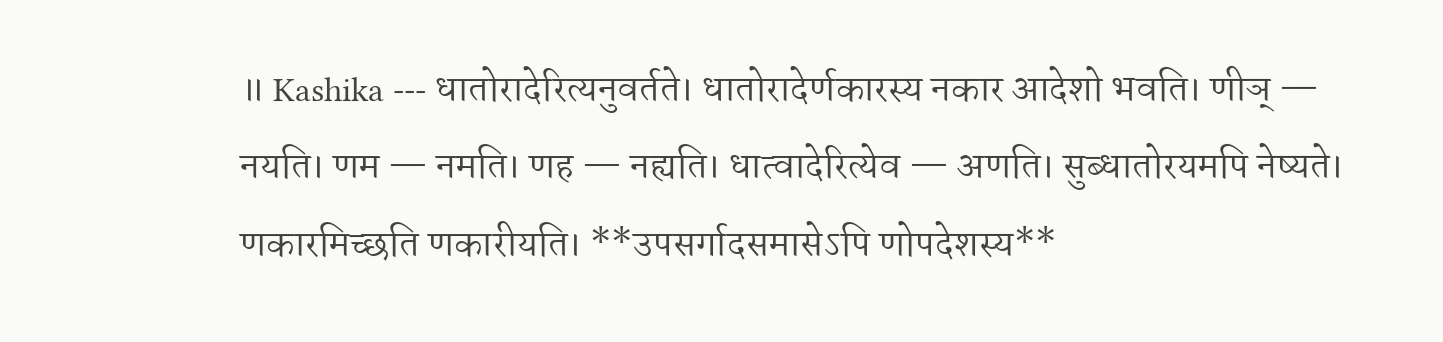॥ Kashika --- धातोरादेरित्यनुवर्तते। धातोरादेर्णकारस्य नकार आदेशो भवति। णीञ् — नयति। णम — नमति। णह — नह्यति। धात्वादेरित्येव — अणति। सुब्धातोरयमपि नेष्यते। णकारमिच्छति णकारीयति। **उपसर्गादसमासेऽपि णोपदेशस्य**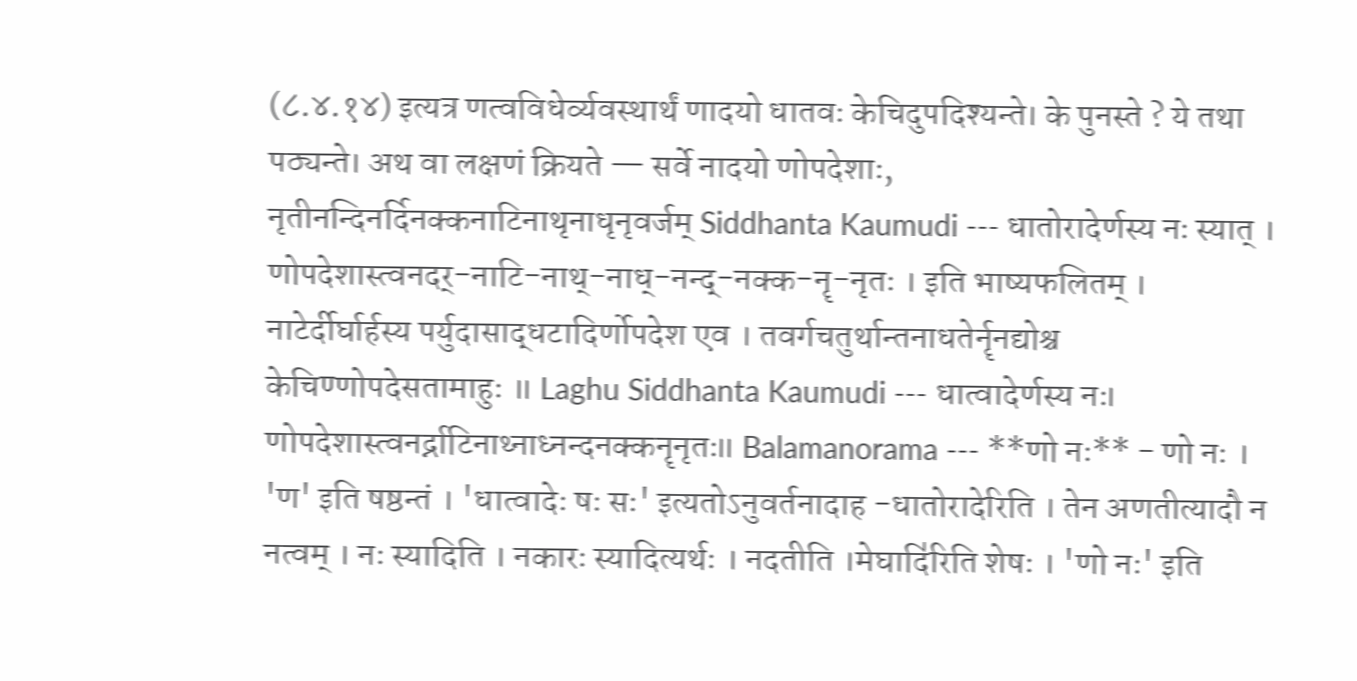(८.४.१४) इत्यत्र णत्वविधेर्व्यवस्थार्थं णादयो धातवः केचिदुपदिश्यन्ते। के पुनस्ते ? ये तथा पठ्यन्ते। अथ वा लक्षणं क्रियते — सर्वे नादयो णोपदेशाः, नृतीनन्दिनर्दिनक्कनाटिनाथृनाधृनृवर्जम् Siddhanta Kaumudi --- धातोरादेर्णस्य नः स्यात् । णोपदेशास्त्वनदर्-नाटि-नाथ्-नाध्-नन्द्-नक्क-नॄ-नृतः । इति भाष्यफलितम् । नाटेर्दीर्घार्हस्य पर्युदासाद्धटादिर्णोपदेश एव । तवर्गचतुर्थान्तनाधतेर्नॄनद्योश्च केचिण्णोपदेसतामाहुः ॥ Laghu Siddhanta Kaumudi --- धात्वादेर्णस्य नः। णोपदेशास्त्वनर्द्नाटिनाथ्नाध्नन्दनक्कनॄनृतः॥ Balamanorama --- **णो नः** - णो नः । 'ण' इति षष्ठन्तं । 'धात्वादेः षः सः' इत्यतोऽनुवर्तनादाह -धातोरादेरिति । तेन अणतीत्यादौ न नत्वम् । नः स्यादिति । नकारः स्यादित्यर्थः । नदतीति ।मेघादि॑रिति शेषः । 'णो नः' इति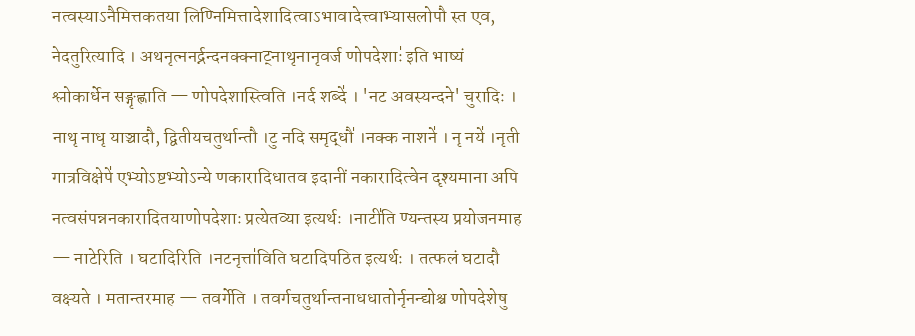नत्वस्याऽनैमित्तकतया लिण्निमित्तादेशादित्वाऽभावादेत्त्वाभ्यासलोपौ स्त एव, नेदतुरित्यादि । अथनृत्ननर्द्नन्दनक्क्नाट्नाथृनानृवर्ज णोपदेशाः॑ इति भाष्यं श्लोकार्धेन सङ्गृह्णाति — णोपदेशास्त्विति ।नर्द शब्दे॑ । 'नट अवस्यन्दने' चुरादिः । नाथृ नाधृ याञ्चादौ, द्वितीयचतुर्थान्तौ ।टु नदि समृद्धौ॑ ।नक्क नाशने॑ । नृ नये॑ ।नृती गात्रविक्षेपे॑ एभ्योऽष्टभ्योऽन्ये णकारादिधातव इदानीं नकारादित्वेन दृश्यमाना अपि नत्वसंपन्ननकारादितयाणोपदेशाः प्रत्येतव्या इत्यर्थः ।नाटी॑ति ण्यन्तस्य प्रयोजनमाह — नाटेरिति । घटादिरिति ।नटनृत्ता॑विति घटादिपठित इत्यर्थः । तत्फलं घटादौ वक्ष्यते । मतान्तरमाह — तवर्गेति । तवर्गचतुर्थान्तनाधधातोर्नृनन्द्योश्च णोपदेशेषु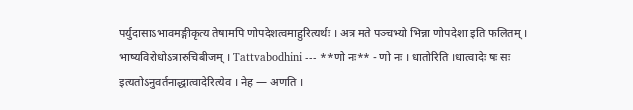पर्युदासाऽभावमङ्गीकृत्य तेषामपि णोपदेशत्वमाहुरित्यर्थः । अत्र मते पञ्चभ्यो भिन्ना णोपदेशा इति फलितम् । भाष्यविरोधोऽत्रारुचिबीजम् । Tattvabodhini --- **णो नः** - णो नः । धातोरिति ।धात्वादेः षः सः इत्यतोऽनुवर्तनाद्धात्वादेरित्येव । नेह — अणति ।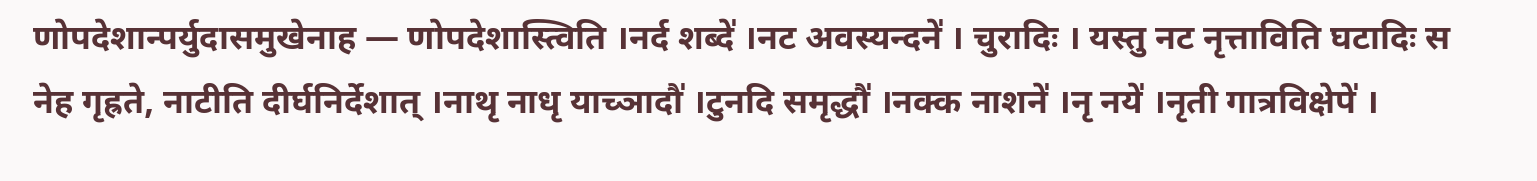णोपदेशान्पर्युदासमुखेनाह — णोपदेशास्त्विति ।नर्द शब्दे॑ ।नट अवस्यन्दने॑ । चुरादिः । यस्तु नट नृत्ताविति घटादिः स नेह गृह्रते, नाटीति दीर्घनिर्देशात् ।नाथृ नाधृ याच्ञादौ॑ ।टुनदि समृद्धौ॑ ।नक्क नाशने॑ ।नृ नये॑ ।नृती गात्रविक्षेपे॑ ।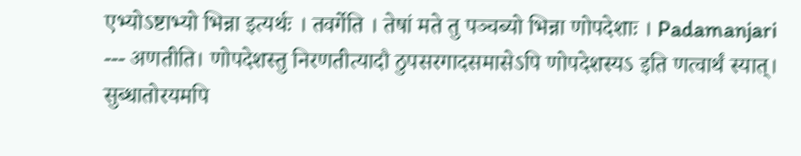एभ्योऽष्टाभ्यो भिन्ना इत्यर्थः । तवर्गेति । तेषां मते तु पञ्चब्यो भिन्ना णोपदेशाः । Padamanjari --- अणतीति। णोपदेशस्तु निरणतीत्यादौ ठुपसरगादसमासेऽपि णोपदेशस्यऽ इति णत्वार्थं स्यात्। सुब्धातोरयमपि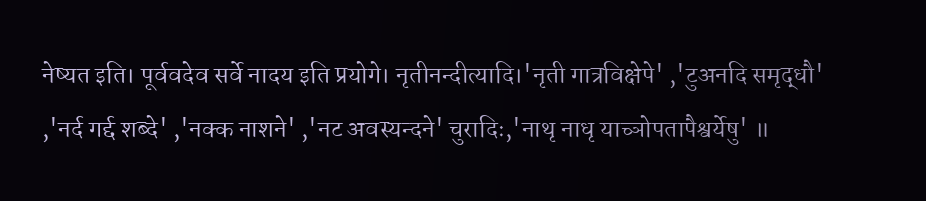नेष्यत इति। पूर्ववदेव सर्वे नादय इति प्रयोगे। नृतीनन्दीत्यादि।'नृती गात्रविक्षेपे' ,'टुअनदि समृद्धौ' ,'नर्द गर्द्द शब्दे' ,'नक्क नाशने' ,'नट अवस्यन्दने' चुरादिः,'नाथृ नाधृ याच्ञोपतापैश्वर्येषु' ॥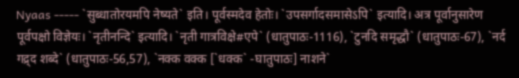Nyaas ----- `सुब्धातोरयमपि नेष्यते` इति। पूर्वस्मदेव हेतोः। `उपसर्गादसमासेऽपि` इत्यादि। अत्र पूर्वानुसारेण पूर्वपक्षो विज्ञेयः। `नृतीनन्दि` इत्यादि। `नृती गात्रविक्षे#एपे` (धातुपाठः-1116), `टुनदि समृद्धौ` (धातुपाठः-67), `नर्द गद्र्द शब्दे` (धातुपाठः-56,57), `नक्क वक्क [`धक्क` -घातुपाठः] नाशने`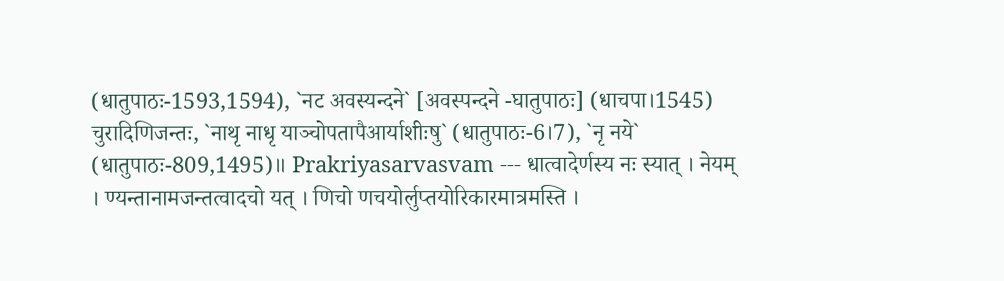(धातुपाठः-1593,1594), `नट अवस्यन्दने` [अवस्पन्दने -घातुपाठः] (धाचपा।1545) चुरादिणिजन्तः, `नाथृ नाधृ याञ्चोपतापैआर्याशीःषु` (धातुपाठः-6।7), `नृ नये` (धातुपाठः-809,1495)॥ Prakriyasarvasvam --- धात्वादेर्णस्य नः स्यात् । नेयम् । ण्यन्तानामजन्तत्वादचो यत् । णिचो णचयोर्लुप्तयोरिकारमात्रमस्ति ।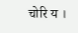चोरि य ।